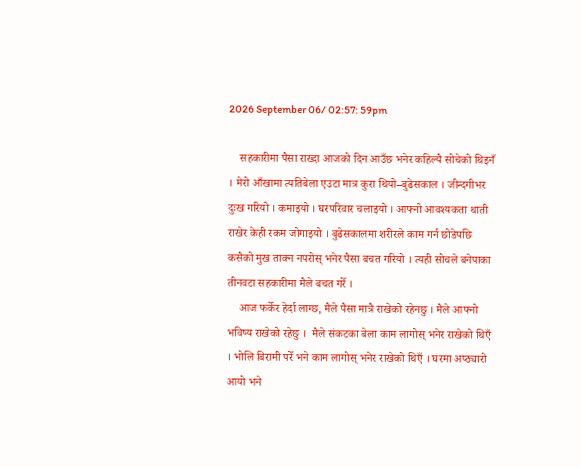2026 September 06/ 02:57: 59pm

    सहकारीमा पैसा राख्दा आजको दिन आउँछ भनेर कहिल्यै सोचेको थिइनँ । मेरो आँखामा त्यतिबेला एउटा मात्र कुरा थियो–बुढेसकाल । जीन्दगीभर दुःख गरियो । कमाइयो । घरपरिवार चलाइयो । आफ्नो आवश्यकता थाती राखेर केही रकम जोगाइयो । बुढेसकालमा शरीरले काम गर्न छोडेपछि कसैको मुख ताक्न नपरोस् भनेर पैसा बचत गरियो । त्यही सोचले बनेपाका तीनवटा सहकारीमा मैले बचत गरेँ ।
    आज फर्केर हेर्दा लाग्छ, मैले पैसा मात्रै राखेको रहेनछु । मैले आफ्नो भविष्य राखेको रहेछु ।  मैले संकटका बेला काम लागोस् भनेर राखेको थिएँ । भोलि बिरामी परेँ भने काम लागोस् भनेर राखेको थिएँ । घरमा अप्ठ्यारो आयो भने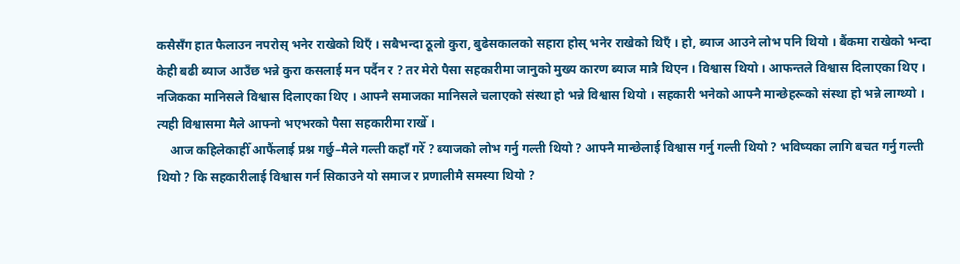कसैसँग हात फैलाउन नपरोस् भनेर राखेको थिएँ । सबैभन्दा ठूलो कुरा, बुढेसकालको सहारा होस् भनेर राखेको थिएँ । हो, ब्याज आउने लोभ पनि थियो । बैंकमा राखेको भन्दा केही बढी ब्याज आउँछ भन्ने कुरा कसलाई मन पर्दैन र ? तर मेरो पैसा सहकारीमा जानुको मुख्य कारण ब्याज मात्रै थिएन । विश्वास थियो । आफन्तले विश्वास दिलाएका थिए । नजिकका मानिसले विश्वास दिलाएका थिए । आफ्नै समाजका मानिसले चलाएको संस्था हो भन्ने विश्वास थियो । सहकारी भनेको आफ्नै मान्छेहरूको संस्था हो भन्ने लाग्थ्यो । त्यही विश्वासमा मैले आफ्नो भएभरको पैसा सहकारीमा राखेँ ।
    आज कहिलेकाहीँ आफैंलाई प्रश्न गर्छु–मैले गल्ती कहाँ गरेँ ? ब्याजको लोभ गर्नु गल्ती थियो ? आफ्नै मान्छेलाई विश्वास गर्नु गल्ती थियो ? भविष्यका लागि बचत गर्नु गल्ती थियो ? कि सहकारीलाई विश्वास गर्न सिकाउने यो समाज र प्रणालीमै समस्या थियो ?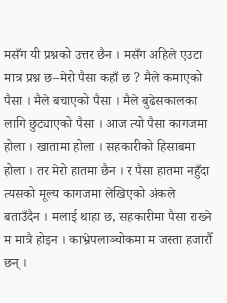मसँग यी प्रश्नको उत्तर छैन । मसँग अहिले एउटा मात्र प्रश्न छ–मेरो पैसा कहाँ छ ? मैले कमाएको पैसा । मैले बचाएको पैसा । मैले बुढेसकालका लागि छुट्याएको पैसा । आज त्यो पैसा कागजमा होला । खातामा होला । सहकारीको हिसाबमा होला । तर मेरो हातमा छैन । र पैसा हातमा नहुँदा त्यसको मूल्य कागजमा लेखिएको अंकले बताउँदैन । मलाई थाहा छ, सहकारीमा पैसा राख्ने म मात्रै होइन । काभ्रेपलाञ्चोकमा म जस्ता हजारौँ छन् ।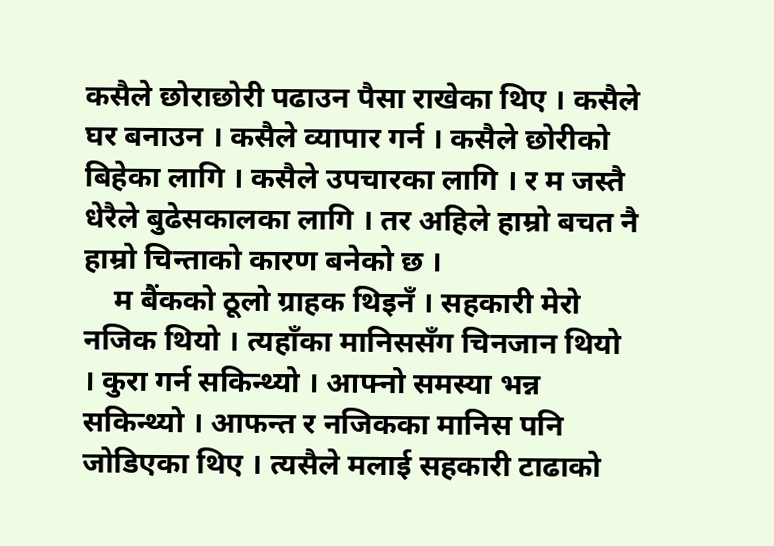कसैले छोराछोरी पढाउन पैसा राखेका थिए । कसैले घर बनाउन । कसैले व्यापार गर्न । कसैले छोरीको बिहेका लागि । कसैले उपचारका लागि । र म जस्तै धेरैले बुढेसकालका लागि । तर अहिले हाम्रो बचत नै हाम्रो चिन्ताको कारण बनेको छ ।
    म बैंकको ठूलो ग्राहक थिइनँ । सहकारी मेरो नजिक थियो । त्यहाँका मानिससँग चिनजान थियो  । कुरा गर्न सकिन्थ्यो । आफ्नो समस्या भन्न सकिन्थ्यो । आफन्त र नजिकका मानिस पनि जोडिएका थिए । त्यसैले मलाई सहकारी टाढाको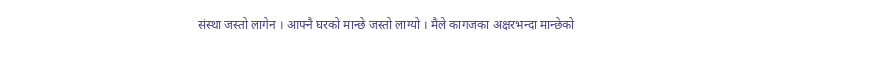संस्था जस्तो लागेन । आफ्नै घरको मान्छे जस्तो लाग्यो । मैले कागजका अक्षरभन्दा मान्छेको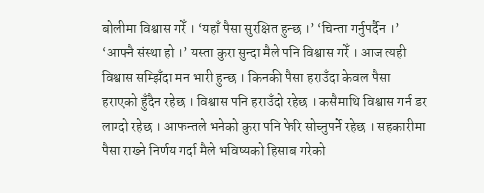बोलीमा विश्वास गरेँ । ‘यहाँ पैसा सुरक्षित हुन्छ ।’ ‘चिन्ता गर्नुपर्दैन ।’ ‘आफ्नै संस्था हो ।’ यस्ता कुरा सुन्दा मैले पनि विश्वास गरेँ । आज त्यही विश्वास सम्झिँदा मन भारी हुन्छ । किनकी पैसा हराउँदा केवल पैसा हराएको हुँदैन रहेछ । विश्वास पनि हराउँदो रहेछ । कसैमाथि विश्वास गर्न डर लाग्दो रहेछ । आफन्तले भनेको कुरा पनि फेरि सोच्नुपर्ने रहेछ । सहकारीमा पैसा राख्ने निर्णय गर्दा मैले भविष्यको हिसाब गरेको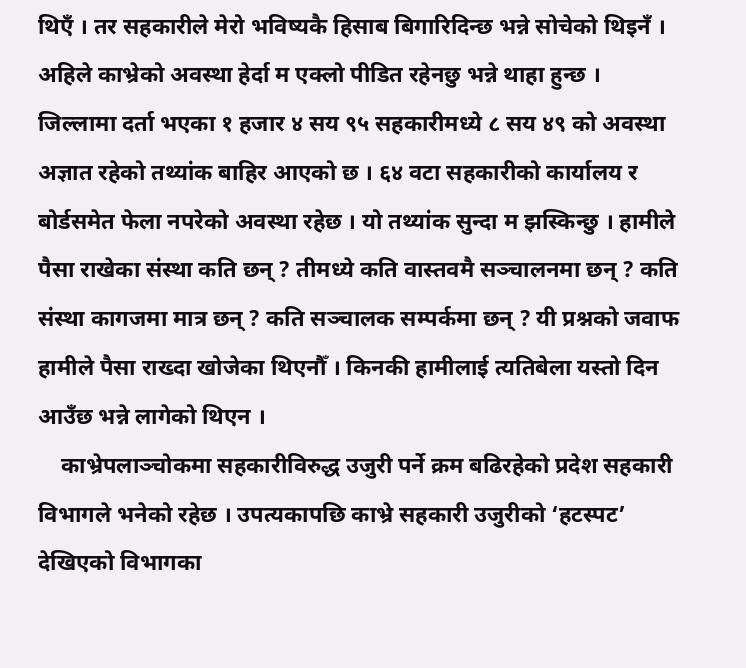थिएँ । तर सहकारीले मेरो भविष्यकै हिसाब बिगारिदिन्छ भन्ने सोचेको थिइनँ । अहिले काभ्रेको अवस्था हेर्दा म एक्लो पीडित रहेनछु भन्ने थाहा हुन्छ । जिल्लामा दर्ता भएका १ हजार ४ सय ९५ सहकारीमध्ये ८ सय ४९ को अवस्था अज्ञात रहेको तथ्यांक बाहिर आएको छ । ६४ वटा सहकारीको कार्यालय र बोर्डसमेत फेला नपरेको अवस्था रहेछ । यो तथ्यांक सुन्दा म झस्किन्छु । हामीले पैसा राखेका संस्था कति छन् ? तीमध्ये कति वास्तवमै सञ्चालनमा छन् ? कति संस्था कागजमा मात्र छन् ? कति सञ्चालक सम्पर्कमा छन् ? यी प्रश्नको जवाफ हामीले पैसा राख्दा खोजेका थिएनौँ । किनकी हामीलाई त्यतिबेला यस्तो दिन आउँछ भन्ने लागेको थिएन ।
    काभ्रेपलाञ्चोकमा सहकारीविरुद्ध उजुरी पर्ने क्रम बढिरहेको प्रदेश सहकारी विभागले भनेको रहेछ । उपत्यकापछि काभ्रे सहकारी उजुरीको ‘हटस्पट’ देखिएको विभागका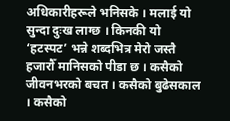अधिकारीहरूले भनिसके । मलाई यो सुन्दा दुःख लाग्छ । किनकी यो ‘हटस्पट’ भन्ने शब्दभित्र मेरो जस्तै हजारौँ मानिसको पीडा छ । कसैको जीवनभरको बचत । कसैको बुढेसकाल । कसैको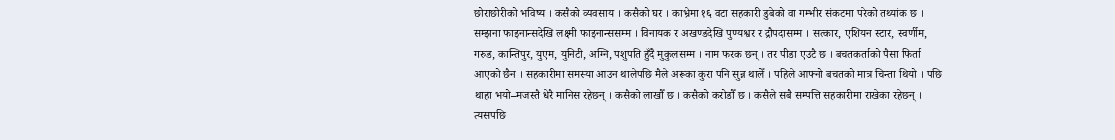छोराछोरीको भविष्य । कसैको व्यवसाय । कसैको घर । काभ्रेमा १६ वटा सहकारी डुबेको वा गम्भीर संकटमा परेको तथ्यांक छ । सम्झना फाइनान्सदेखि लक्ष्मी फाइनान्ससम्म । विनायक र अखण्डदेखि पुण्यश्वर र द्रौपदासम्म । सत्कार, एशियन स्टार, स्वर्णीम, गरुड, कान्तिपुर, युएम, युनिटी, अग्नि, पशुपति हुँदै मुकुलसम्म । नाम फरक छन् । तर पीडा एउटै छ । बचतकर्ताको पैसा फिर्ता आएको छैन । सहकारीमा समस्या आउन थालेपछि मैले अरूका कुरा पनि सुन्न थालेँ । पहिले आफ्नो बचतको मात्र चिन्ता थियो । पछि थाहा भयो–मजस्तै धेरै मानिस रहेछन् । कसैको लाखौँ छ । कसैको करोडौँ छ । कसैले सबै सम्पत्ति सहकारीमा राखेका रहेछन् । त्यसपछि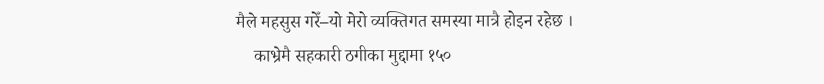मैले महसुस गरेँ–यो मेरो व्यक्तिगत समस्या मात्रै होइन रहेछ ।
    काभ्रेमै सहकारी ठगीका मुद्दामा १५०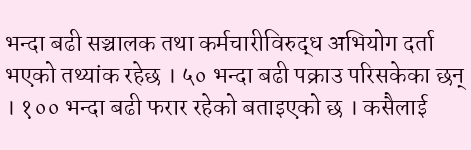भन्दा बढी सञ्चालक तथा कर्मचारीविरुद्ध अभियोग दर्ता भएको तथ्यांक रहेछ । ५० भन्दा बढी पक्राउ परिसकेका छन् । १०० भन्दा बढी फरार रहेको बताइएको छ । कसैलाई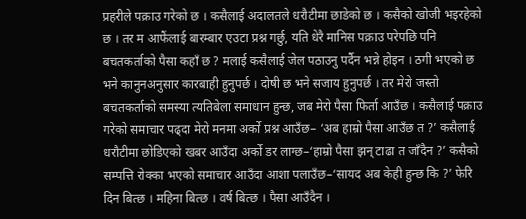प्रहरीले पक्राउ गरेको छ । कसैलाई अदालतले धरौटीमा छाडेको छ । कसैको खोजी भइरहेको छ । तर म आफैंलाई बारम्बार एउटा प्रश्न गर्छु, यति धेरै मानिस पक्राउ परेपछि पनि बचतकर्ताको पैसा कहाँ छ ? मलाई कसैलाई जेल पठाउनु पर्दैन भन्ने होइन । ठगी भएको छ भने कानुनअनुसार कारबाही हुनुपर्छ । दोषी छ भने सजाय हुनुपर्छ । तर मेरो जस्तो बचतकर्ताको समस्या त्यतिबेला समाधान हुन्छ, जब मेरो पैसा फिर्ता आउँछ । कसैलाई पक्राउ गरेको समाचार पढ्दा मेरो मनमा अर्को प्रश्न आउँछ– ‘अब हाम्रो पैसा आउँछ त ?’ कसैलाई धरौटीमा छोडिएको खबर आउँदा अर्को डर लाग्छ–‘हाम्रो पैसा झन् टाढा त जाँदैन ?’ कसैको सम्पत्ति रोक्का भएको समाचार आउँदा आशा पलाउँछ–‘सायद अब केही हुन्छ कि ?’ फेरि दिन बित्छ । महिना बित्छ । वर्ष बित्छ । पैसा आउँदैन ।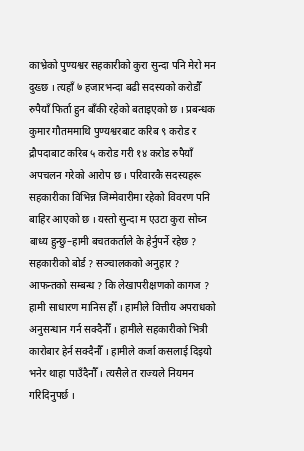काभ्रेको पुण्यश्वर सहकारीको कुरा सुन्दा पनि मेरो मन दुख्छ । त्यहाँ ७ हजारभन्दा बढी सदस्यको करोडौँ रुपैयाँ फिर्ता हुन बाँकी रहेको बताइएको छ । प्रबन्धक कुमार गौतममाथि पुण्यश्वरबाट करिब ९ करोड र द्रौपदाबाट करिब ५ करोड गरी १४ करोड रुपैयाँ अपचलन गरेको आरोप छ । परिवारकै सदस्यहरू सहकारीका विभिन्न जिम्मेवारीमा रहेको विवरण पनि बाहिर आएको छ । यस्तो सुन्दा म एउटा कुरा सोच्न बाध्य हुन्छु–हामी बचतकर्ताले के हेर्नुपर्ने रहेछ ? सहकारीको बोर्ड ? सञ्चालकको अनुहार ? आफन्तको सम्बन्ध ? कि लेखापरीक्षणको कागज ? हामी साधारण मानिस हौँ । हामीले वित्तीय अपराधको अनुसन्धान गर्न सक्दैनौँ । हामीले सहकारीको भित्री कारोबार हेर्न सक्दैनौँ । हामीले कर्जा कसलाई दिइयो भनेर थाहा पाउँदैनौँ । त्यसैले त राज्यले नियमन गरिदिनुपर्छ ।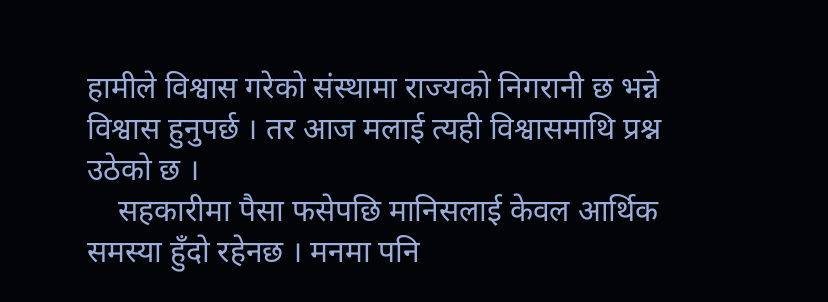हामीले विश्वास गरेको संस्थामा राज्यको निगरानी छ भन्ने विश्वास हुनुपर्छ । तर आज मलाई त्यही विश्वासमाथि प्रश्न उठेको छ ।
    सहकारीमा पैसा फसेपछि मानिसलाई केवल आर्थिक समस्या हुँदो रहेनछ । मनमा पनि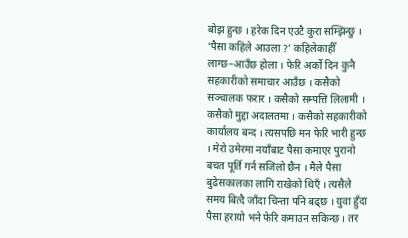बोझ हुन्छ । हरेक दिन एउटै कुरा सम्झिन्छु । ‘पैसा कहिले आउला ?’ कहिलेकाहीँ लाग्छ–आउँछ होला । फेरि अर्को दिन कुनै सहकारीको समाचार आउँछ । कसैको सञ्चालक फरार । कसैको सम्पत्ति लिलामी । कसैको मुद्दा अदालतमा । कसैको सहकारीको कार्यालय बन्द । त्यसपछि मन फेरि भारी हुन्छ । मेरो उमेरमा नयाँबाट पैसा कमाएर पुरानो बचत पूर्ति गर्न सजिलो छैन । मैले पैसा बुढेसकालका लागि राखेको थिएँ । त्यसैले समय बित्दै जाँदा चिन्ता पनि बढ्छ । युवा हुँदा पैसा हरायो भने फेरि कमाउन सकिन्छ । तर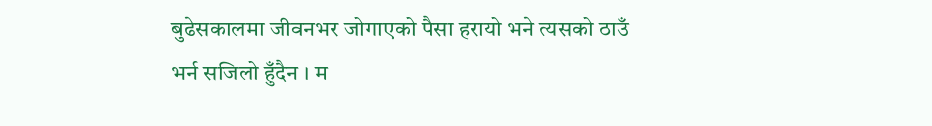बुढेसकालमा जीवनभर जोगाएको पैसा हरायो भने त्यसको ठाउँ भर्न सजिलो हुँदैन । म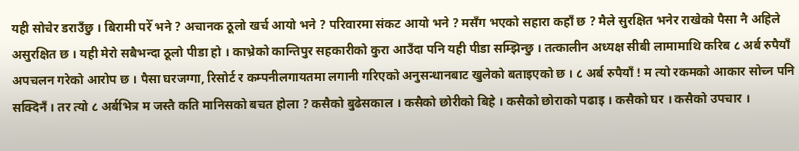यही सोचेर डराउँछु । बिरामी परेँ भने ? अचानक ठूलो खर्च आयो भने ? परिवारमा संकट आयो भने ? मसँग भएको सहारा कहाँ छ ? मैले सुरक्षित भनेर राखेको पैसा नै अहिले असुरक्षित छ । यही मेरो सबैभन्दा ठूलो पीडा हो । काभ्रेको कान्तिपुर सहकारीको कुरा आउँदा पनि यही पीडा सम्झिन्छु । तत्कालीन अध्यक्ष सीबी लामामाथि करिब ८ अर्ब रुपैयाँ अपचलन गरेको आरोप छ । पैसा घरजग्गा, रिसोर्ट र कम्पनीलगायतमा लगानी गरिएको अनुसन्धानबाट खुलेको बताइएको छ । ८ अर्ब रुपैयाँ ! म त्यो रकमको आकार सोच्न पनि सक्दिनँ । तर त्यो ८ अर्बभित्र म जस्तै कति मानिसको बचत होला ? कसैको बुढेसकाल । कसैको छोरीको बिहे । कसैको छोराको पढाइ । कसैको घर । कसैको उपचार ।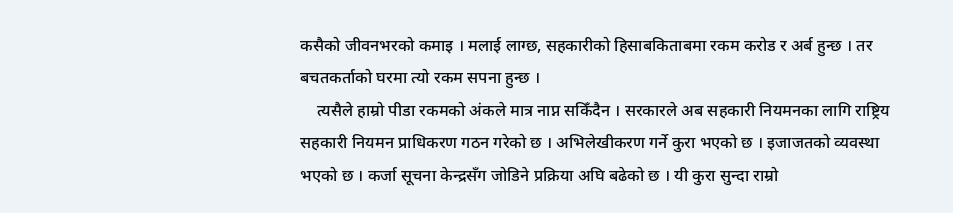कसैको जीवनभरको कमाइ । मलाई लाग्छ, सहकारीको हिसाबकिताबमा रकम करोड र अर्ब हुन्छ । तर बचतकर्ताको घरमा त्यो रकम सपना हुन्छ ।
    त्यसैले हाम्रो पीडा रकमको अंकले मात्र नाप्न सकिँदैन । सरकारले अब सहकारी नियमनका लागि राष्ट्रिय सहकारी नियमन प्राधिकरण गठन गरेको छ । अभिलेखीकरण गर्ने कुरा भएको छ । इजाजतको व्यवस्था भएको छ । कर्जा सूचना केन्द्रसँग जोडिने प्रक्रिया अघि बढेको छ । यी कुरा सुन्दा राम्रो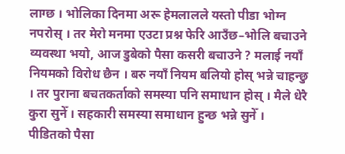लाग्छ । भोलिका दिनमा अरू हेमलालले यस्तो पीडा भोग्न नपरोस् । तर मेरो मनमा एउटा प्रश्न फेरि आउँछ–भोलि बचाउने व्यवस्था भयो, आज डुबेको पैसा कसरी बचाउने ? मलाई नयाँ नियमको विरोध छैन । बरु नयाँ नियम बलियो होस् भन्ने चाहन्छु । तर पुराना बचतकर्ताको समस्या पनि समाधान होस् । मैले धेरै कुरा सुनेँ । सहकारी समस्या समाधान हुन्छ भन्ने सुनेँ । पीडितको पैसा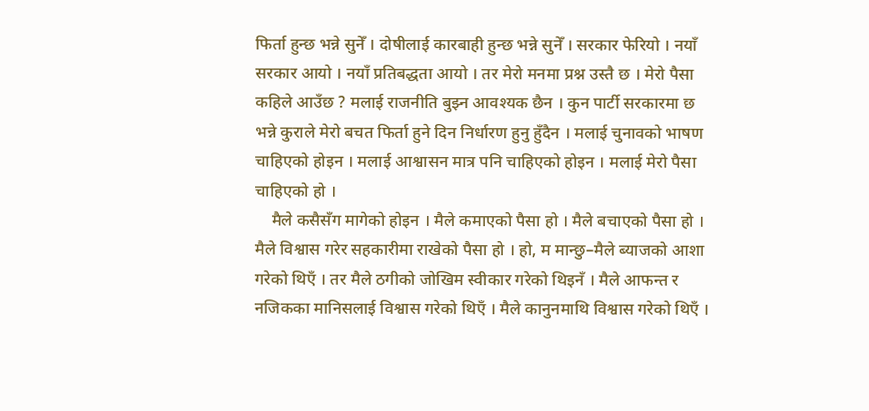फिर्ता हुन्छ भन्ने सुनेँ । दोषीलाई कारबाही हुन्छ भन्ने सुनेँ । सरकार फेरियो । नयाँ सरकार आयो । नयाँ प्रतिबद्धता आयो । तर मेरो मनमा प्रश्न उस्तै छ । मेरो पैसा कहिले आउँछ ? मलाई राजनीति बुझ्न आवश्यक छैन । कुन पार्टी सरकारमा छ भन्ने कुराले मेरो बचत फिर्ता हुने दिन निर्धारण हुनु हुँदैन । मलाई चुनावको भाषण चाहिएको होइन । मलाई आश्वासन मात्र पनि चाहिएको होइन । मलाई मेरो पैसा चाहिएको हो ।
    मैले कसैसँग मागेको होइन । मैले कमाएको पैसा हो । मैले बचाएको पैसा हो । मैले विश्वास गरेर सहकारीमा राखेको पैसा हो । हो, म मान्छु–मैले ब्याजको आशा गरेको थिएँ । तर मैले ठगीको जोखिम स्वीकार गरेको थिइनँ । मैले आफन्त र नजिकका मानिसलाई विश्वास गरेको थिएँ । मैले कानुनमाथि विश्वास गरेको थिएँ ।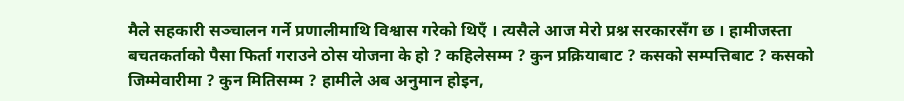मैले सहकारी सञ्चालन गर्ने प्रणालीमाथि विश्वास गरेको थिएँ । त्यसैले आज मेरो प्रश्न सरकारसँग छ । हामीजस्ता बचतकर्ताको पैसा फिर्ता गराउने ठोस योजना के हो ? कहिलेसम्म ? कुन प्रक्रियाबाट ? कसको सम्पत्तिबाट ? कसको जिम्मेवारीमा ? कुन मितिसम्म ? हामीले अब अनुमान होइन,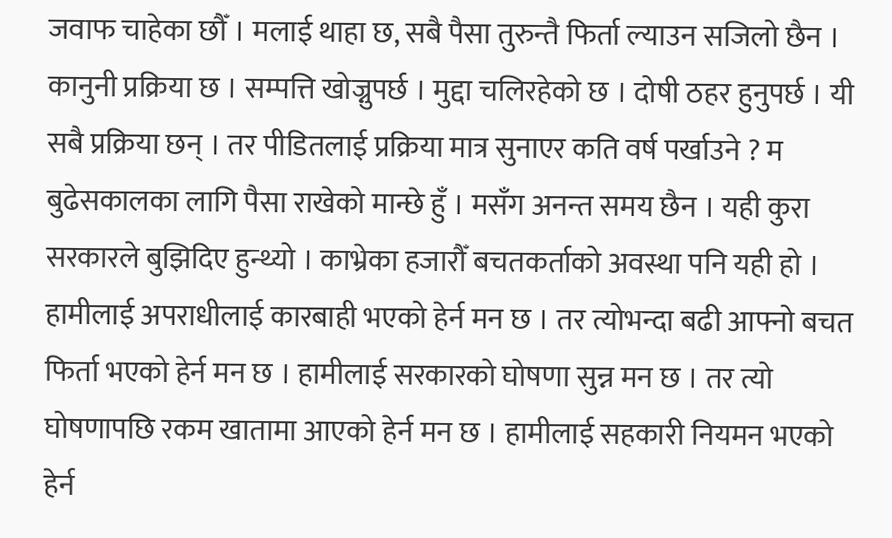जवाफ चाहेका छौँ । मलाई थाहा छ, सबै पैसा तुरुन्तै फिर्ता ल्याउन सजिलो छैन । कानुनी प्रक्रिया छ । सम्पत्ति खोज्नुपर्छ । मुद्दा चलिरहेको छ । दोषी ठहर हुनुपर्छ । यी सबै प्रक्रिया छन् । तर पीडितलाई प्रक्रिया मात्र सुनाएर कति वर्ष पर्खाउने ? म बुढेसकालका लागि पैसा राखेको मान्छे हुँ । मसँग अनन्त समय छैन । यही कुरा सरकारले बुझिदिए हुन्थ्यो । काभ्रेका हजारौँ बचतकर्ताको अवस्था पनि यही हो । हामीलाई अपराधीलाई कारबाही भएको हेर्न मन छ । तर त्योभन्दा बढी आफ्नो बचत फिर्ता भएको हेर्न मन छ । हामीलाई सरकारको घोषणा सुन्न मन छ । तर त्यो घोषणापछि रकम खातामा आएको हेर्न मन छ । हामीलाई सहकारी नियमन भएको हेर्न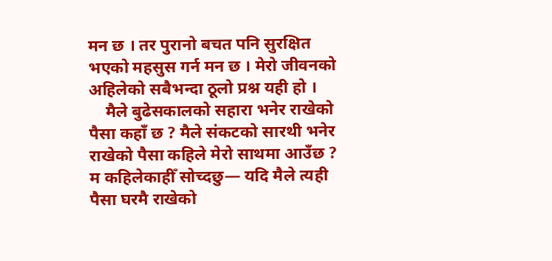मन छ । तर पुरानो बचत पनि सुरक्षित भएको महसुस गर्न मन छ । मेरो जीवनको अहिलेको सबैभन्दा ठूलो प्रश्न यही हो ।
    मैले बुढेसकालको सहारा भनेर राखेको पैसा कहाँ छ ? मैले संकटको सारथी भनेर राखेको पैसा कहिले मेरो साथमा आउँछ ? म कहिलेकाहीँ सोच्दछु— यदि मैले त्यही पैसा घरमै राखेको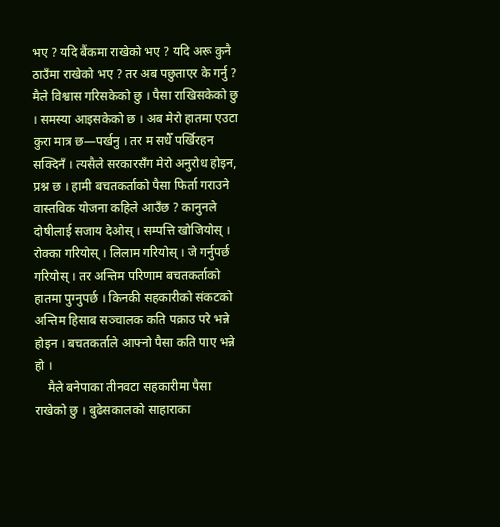भए ? यदि बैंकमा राखेको भए ? यदि अरू कुनै ठाउँमा राखेको भए ? तर अब पछुताएर के गर्नु ? मैले विश्वास गरिसकेको छु । पैसा राखिसकेको छु । समस्या आइसकेको छ । अब मेरो हातमा एउटा कुरा मात्र छ—पर्खनु । तर म सधैँ पर्खिरहन सक्दिनँ । त्यसैले सरकारसँग मेरो अनुरोध होइन, प्रश्न छ । हामी बचतकर्ताको पैसा फिर्ता गराउने वास्तविक योजना कहिले आउँछ ? कानुनले दोषीलाई सजाय देओस् । सम्पत्ति खोजियोस् । रोक्का गरियोस् । लिलाम गरियोस् । जे गर्नुपर्छ गरियोस् । तर अन्तिम परिणाम बचतकर्ताको हातमा पुग्नुपर्छ । किनकी सहकारीको संकटको अन्तिम हिसाब सञ्चालक कति पक्राउ परे भन्ने होइन । बचतकर्ताले आफ्नो पैसा कति पाए भन्ने हो ।
    मैले बनेपाका तीनवटा सहकारीमा पैसा राखेको छु । बुढेसकालको साहाराका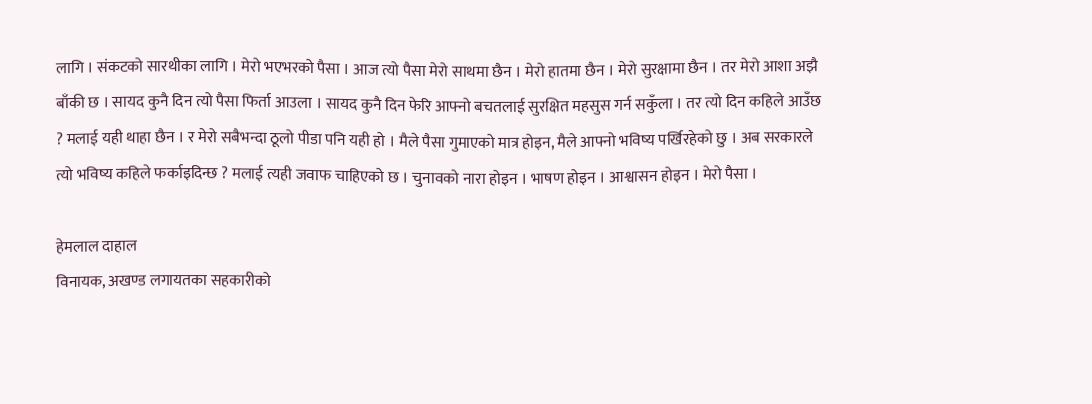लागि । संकटको सारथीका लागि । मेरो भएभरको पैसा । आज त्यो पैसा मेरो साथमा छैन । मेरो हातमा छैन । मेरो सुरक्षामा छैन । तर मेरो आशा अझै बाँकी छ । सायद कुनै दिन त्यो पैसा फिर्ता आउला । सायद कुनै दिन फेरि आफ्नो बचतलाई सुरक्षित महसुस गर्न सकुँला । तर त्यो दिन कहिले आउँछ ? मलाई यही थाहा छैन । र मेरो सबैभन्दा ठूलो पीडा पनि यही हो । मैले पैसा गुमाएको मात्र होइन, मैले आफ्नो भविष्य पर्खिरहेको छु । अब सरकारले त्यो भविष्य कहिले फर्काइदिन्छ ? मलाई त्यही जवाफ चाहिएको छ । चुनावको नारा होइन । भाषण होइन । आश्वासन होइन । मेरो पैसा ।

हेमलाल दाहाल
विनायक, अखण्ड लगायतका सहकारीको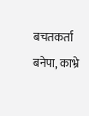बचतकर्ता
बनेपा, काभ्रे